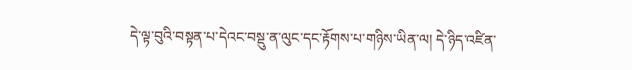དེ་ལྟ་བུའི་བསྟན་པ་དེའང་བསྡུ་ན་ལུང་དང་རྟོགས་པ་གཉིས་ཡིན་ལ། དེ་ཉིད་འཛིན་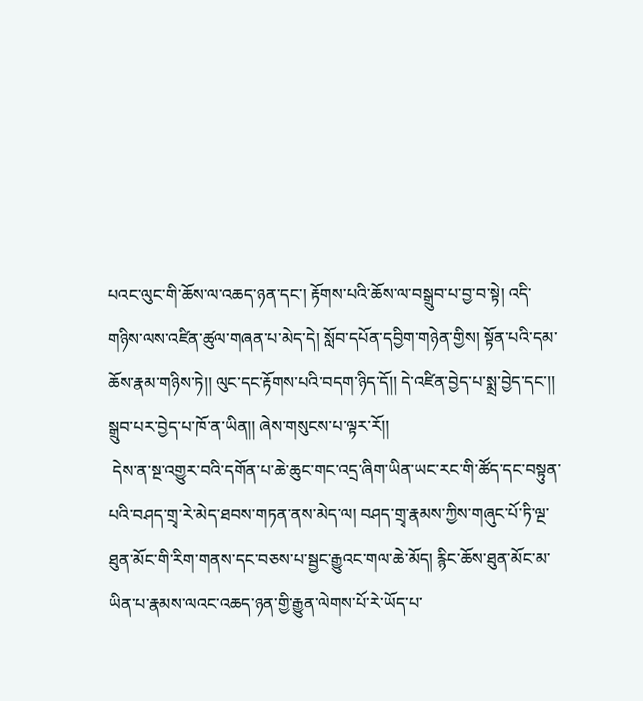པའང་ལུང་གི་ཆོས་ལ་འཆད་ཉན་དང་། རྟོགས་པའི་ཆོས་ལ་བསྒྲུབ་པ་བྱ་བ་སྟེ། འདི་གཉིས་ལས་འཛིན་ཚུལ་གཞན་པ་མེད་དེ། སློབ་དཔོན་དབྱིག་གཉེན་གྱིས། སྟོན་པའི་དམ་ཆོས་རྣམ་གཉིས་ཏེ།། ལུང་དང་རྟོགས་པའི་བདག་ཉིད་དོ།། དེ་འཛིན་བྱེད་པ་སྨྲ་བྱེད་དང་།། སྒྲུབ་པར་བྱེད་པ་ཁོ་ན་ཡིན།། ཞེས་གསུངས་པ་ལྟར་རོ།།
 དེས་ན་སྔ་འགྱུར་བའི་དགོན་པ་ཆེ་ཆུང་གང་འདྲ་ཞིག་ཡིན་ཡང་རང་གི་ཚོད་དང་བསྟུན་པའི་བཤད་གྲྭ་རེ་མེད་ཐབས་གཏན་ནས་མེད་ལ། བཤད་གྲྭ་རྣམས་ཀྱིས་གཞུང་པོ་ཏི་ལྔ་ཐུན་མོང་གི་རིག་གནས་དང་བཅས་པ་སྦྱང་རྒྱུའང་གལ་ཆེ་མོད། རྙིང་ཆོས་ཐུན་མོང་མ་ཡིན་པ་རྣམས་ལའང་འཆད་ཉན་གྱི་རྒྱུན་ལེགས་པོ་རེ་ཡོད་པ་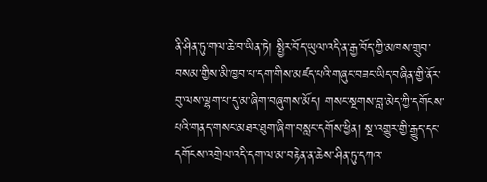ནི་ཤིན་ཏུ་གལ་ཆེ་བ་ཡིན་ཏེ། སྤྱིར་བོད་ཡུལ་འདི་ན་རྒྱ་བོད་ཀྱི་མཁས་གྲུབ་བསམ་གྱིས་མི་ཁྱབ་པ་དག་གིས་མཛད་པའི་གཞུང་བཟང་ཡིད་བཞིན་གྱི་ནོར་བུ་ལས་ལྷག་པ་དུ་མ་ཞིག་བཞུགས་མོད། གསང་སྔགས་བླ་མེད་ཀྱི་དགོངས་པའི་གནད་གསང་མཐར་ཐུག་ཞིག་བསླང་དགོས་ཕྱིན། སྔ་འགྱུར་གྱི་རྒྱུད་དང་དགོངས་འགྲེལ་འདི་དག་ལ་མ་བརྟེན་ན་ཆེས་ཤིན་ཏུ་དཀའ་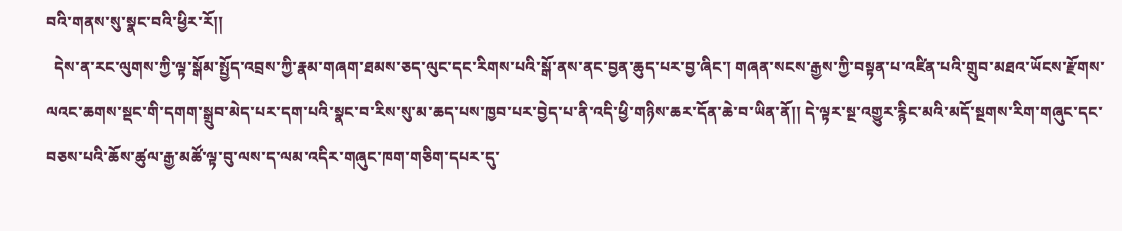བའི་གནས་སུ་སྣང་བའི་ཕྱིར་རོ།།
  དེས་ན་རང་ལུགས་ཀྱི་ལྟ་སྒོམ་སྤྱོད་འབྲས་ཀྱི་རྣམ་གཞག་ཐམས་ཅད་ལུང་དང་རིགས་པའི་སྒོ་ནས་ནང་བྱན་ཆུད་པར་བྱ་ཞིང་། གཞན་སངས་རྒྱས་ཀྱི་བསྟན་པ་འཛིན་པའི་གྲུབ་མཐའ་ཡོངས་རྫོགས་ལའང་ཆགས་སྡང་གི་དགག་སྒྲུབ་མེད་པར་དག་པའི་སྣང་བ་རིས་སུ་མ་ཆད་པས་ཁྱབ་པར་བྱེད་པ་ནི་འདི་ཕྱི་གཉིས་ཆར་དོན་ཆེ་བ་ཡིན་ནོ།། དེ་ལྟར་སྔ་འགྱུར་རྙིང་མའི་མདོ་སྔགས་རིག་གཞུང་དང་བཅས་པའི་ཆོས་ཚུལ་རྒྱ་མཚོ་ལྟ་བུ་ལས་ད་ལམ་འདིར་གཞུང་ཁག་གཅིག་དཔར་དུ་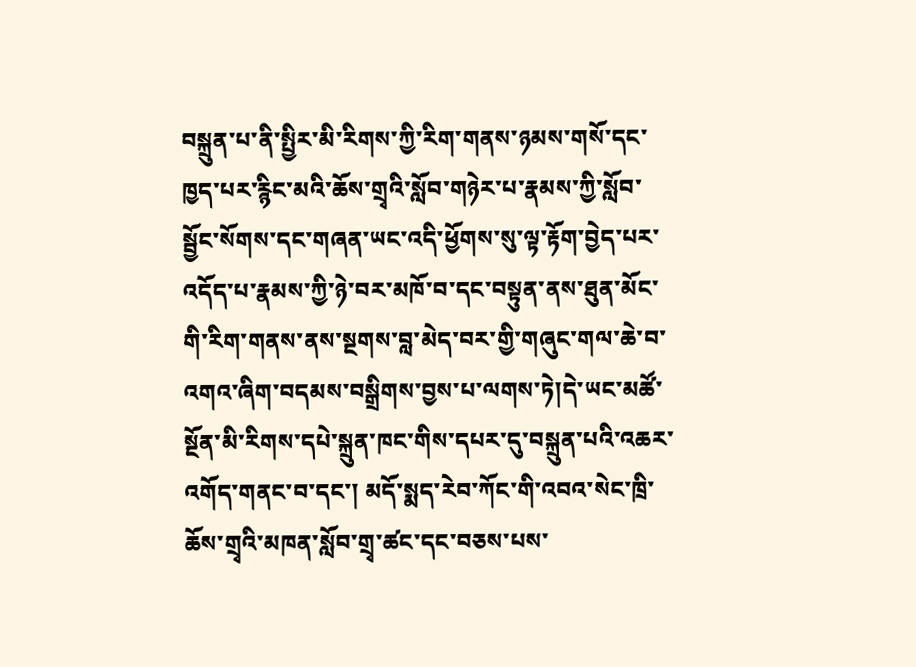བསྐྲུན་པ་ནི་སྤྱིར་མི་རིགས་ཀྱི་རིག་གནས་ཉམས་གསོ་དང་ཁྱད་པར་རྙིང་མའི་ཆོས་གྲྭའི་སློབ་གཉེར་པ་རྣམས་ཀྱི་སློབ་སྦྱོང་སོགས་དང་གཞན་ཡང་འདི་ཕྱོགས་སུ་ལྟ་རྟོག་བྱེད་པར་འདོད་པ་རྣམས་ཀྱི་ཉེ་བར་མཁོ་བ་དང་བསྟུན་ནས་ཐུན་མོང་གི་རིག་གནས་ནས་སྔགས་བླ་མེད་བར་གྱི་གཞུང་གལ་ཆེ་བ་འགའ་ཞིག་བདམས་བསྒྲིགས་བྱས་པ་ལགས་ཏེ།དེ་ཡང་མཚོ་སྔོན་མི་རིགས་དཔེ་སྐྲུན་ཁང་གིས་དཔར་དུ་བསྐྲུན་པའི་འཆར་འགོད་གནང་བ་དང་། མདོ་སྨད་རེབ་ཀོང་གི་འབའ་སེང་ཁྲི་ཆོས་གྲྭའི་མཁན་སློབ་གྲྭ་ཚང་དང་བཅས་པས་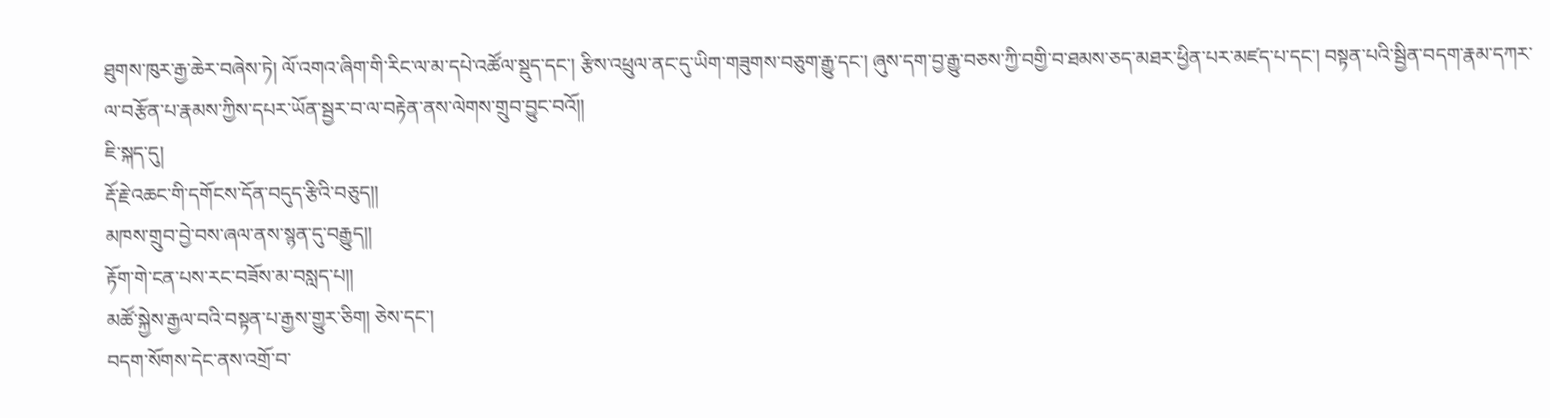ཐུགས་ཁུར་རྒྱ་ཆེར་བཞེས་ཏེ། ལོ་འགའ་ཞིག་གི་རིང་ལ་མ་དཔེ་འཚོལ་སྡུད་དང་། རྩིས་འཕྲུལ་ནང་དུ་ཡིག་གཟུགས་བཅུག་རྒྱུ་དང་། ཞུས་དག་བྱ་རྒྱུ་བཅས་ཀྱི་བགྱི་བ་ཐམས་ཅད་མཐར་ཕྱིན་པར་མཛད་པ་དང་། བསྟན་པའི་སྦྱིན་བདག་རྣམ་དཀར་ལ་བརྩོན་པ་རྣམས་ཀྱིས་དཔར་ཡོན་སྦྱར་བ་ལ་བརྟེན་ནས་ལེགས་གྲུབ་བྱུང་བའོ།།
ཇི་སྐད་དུ།
རྡོ་རྗེ་འཆང་གི་དགོངས་དོན་བདུད་རྩིའི་བཅུད།།
མཁས་གྲུབ་བྱེ་བས་ཞལ་ནས་སྙན་དུ་བརྒྱུད།།
རྟོག་གེ་ངན་པས་རང་བཟོས་མ་བསླད་པ།།
མཚོ་སྐྱེས་རྒྱལ་བའི་བསྟན་པ་རྒྱས་གྱུར་ཅིག། ཅེས་དང་།
བདག་སོགས་དེང་ནས་འགྲོ་བ་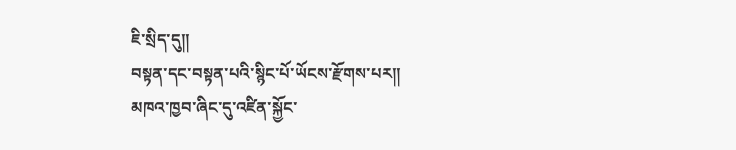ཇི་སྲིད་དུ།།
བསྟན་དང་བསྟན་པའི་སྙིང་པོ་ཡོངས་རྫོགས་པར།།
མཁའ་ཁྱབ་ཞིང་དུ་འཛིན་སྐྱོང་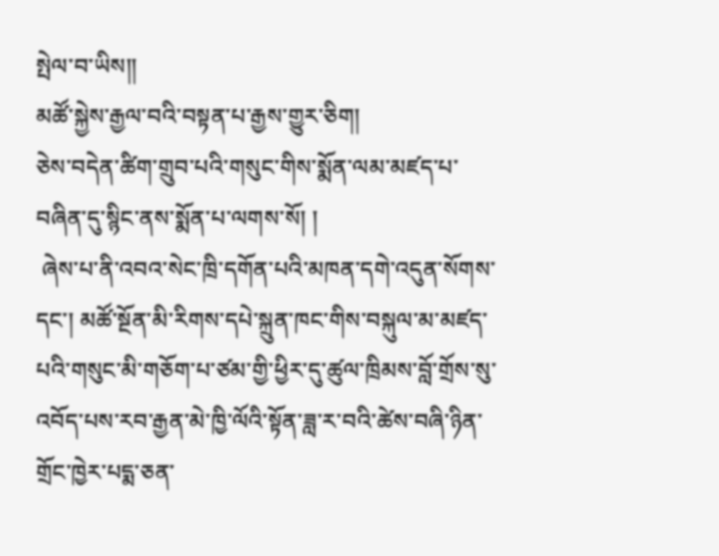སྤེལ་བ་ཡིས།།
མཚོ་སྐྱེས་རྒྱལ་བའི་བསྟན་པ་རྒྱས་གྱུར་ཅིག།
ཅེས་བདེན་ཚིག་གྲུབ་པའི་གསུང་གིས་སྨོན་ལམ་མཛད་པ་བཞིན་དུ་སྙིང་ནས་སྨོན་པ་ལགས་སོ། །
 ཞེས་པ་ནི་འབའ་སེང་ཁྲི་དགོན་པའི་མཁན་དགེ་འདུན་སོགས་དང་། མཚོ་སྔོན་མི་རིགས་དཔེ་སྐྲུན་ཁང་གིས་བསྐུལ་མ་མཛད་པའི་གསུང་མི་གཅོག་པ་ཙམ་གྱི་ཕྱིར་དུ་ཚུལ་ཁྲིམས་བློ་གྲོས་སུ་འབོད་པས་རབ་རྒྱན་མེ་ཁྱི་ལོའི་སྟོན་ཟླ་ར་བའི་ཚེས་བཞི་ཉིན་གྲོང་ཁྱེར་པདྨ་ཅན་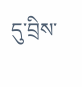དུ་བྲིས་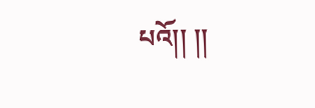པའོ།། །།